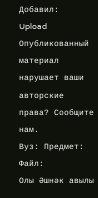Добавил:
Upload Опубликованный материал нарушает ваши авторские права? Сообщите нам.
Вуз: Предмет: Файл:
Олы Әшнәк авылы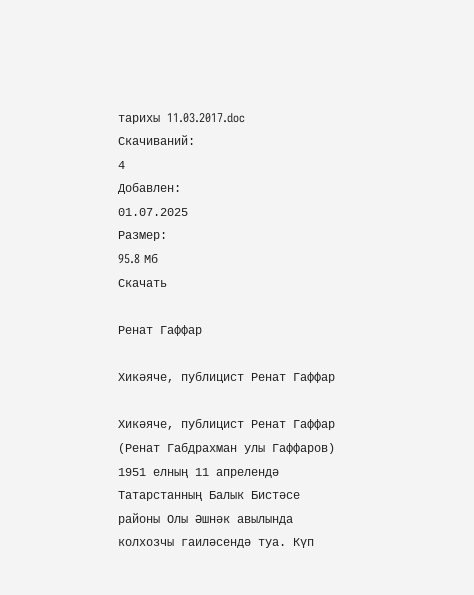тарихы 11.03.2017.doc
Скачиваний:
4
Добавлен:
01.07.2025
Размер:
95.8 Mб
Скачать

Ренат Гаффар

Хикәяче, публицист Ренат Гаффар

Хикәяче, публицист Ренат Гаффар (Ренат Габдрахман улы Гаффаров) 1951 елның 11 апрелендә Татарстанның Балык Бистәсе районы Олы Әшнәк авылында колхозчы гаиләсендә туа. Күп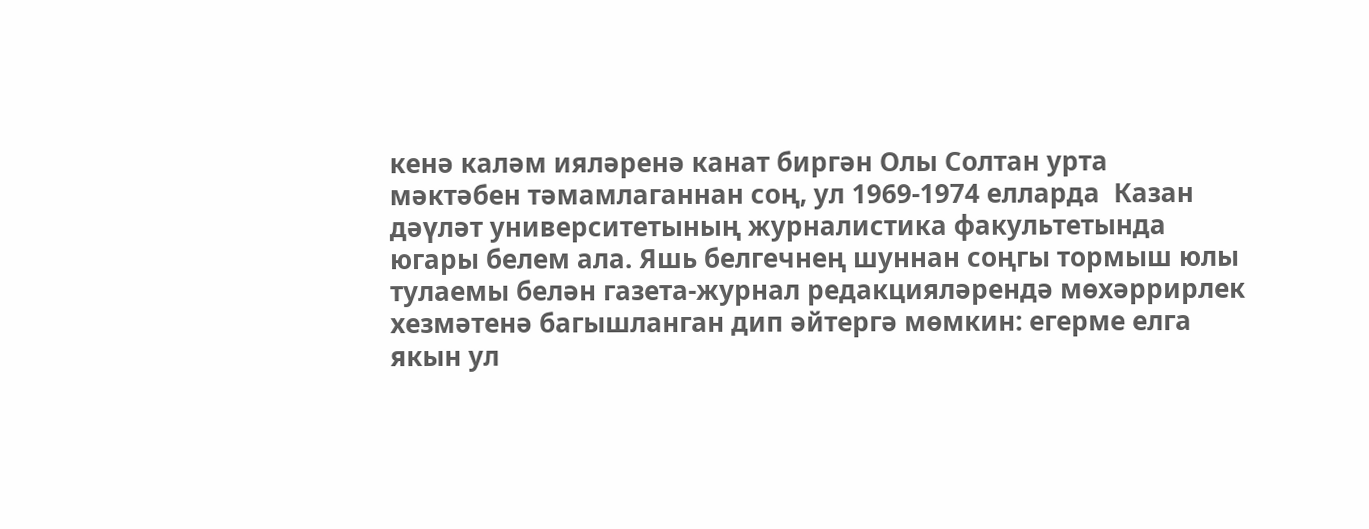кенә каләм ияләренә канат биргән Олы Солтан урта мәктәбен тәмамлаганнан соң, ул 1969-1974 елларда  Казан дәүләт университетының журналистика факультетында югары белем ала. Яшь белгечнең шуннан соңгы тормыш юлы тулаемы белән газета-журнал редакцияләрендә мөхәррирлек хезмәтенә багышланган дип әйтергә мөмкин: егерме елга якын ул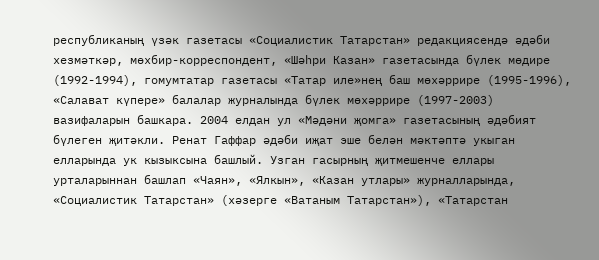республиканың үзәк газетасы «Социалистик Татарстан» редакциясендә әдәби хезмәткәр, мөхбир-корреспондент, «Шәһри Казан» газетасында бүлек мөдире (1992-1994), гомумтатар газетасы «Татар иле»нең баш мөхәррире (1995-1996), «Салават күпере» балалар журналында бүлек мөхәррире (1997-2003) вазифаларын башкара. 2004 елдан ул «Мәдәни җомга» газетасының әдәбият бүлеген җитәкли. Ренат Гаффар әдәби иҗат эше белән мәктәптә укыган елларында ук кызыксына башлый. Узган гасырның җитмешенче еллары урталарыннан башлап «Чаян», «Ялкын», «Казан утлары» журналларында, «Социалистик Татарстан» (хәзерге «Ватаным Татарстан»), «Татарстан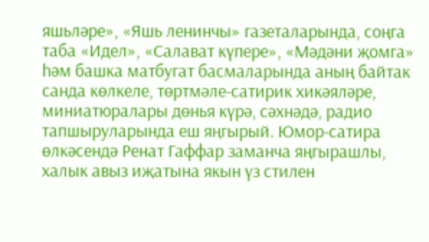яшьләре», «Яшь ленинчы» газеталарында, соңга таба «Идел», «Салават күпере», «Мәдәни җомга» һәм башка матбугат басмаларында аның байтак санда көлкеле, төртмәле-сатирик хикәяләре, миниатюралары дөнья күрә, сәхнәдә, радио тапшыруларында еш яңгырый. Юмор-сатира өлкәсендә Ренат Гаффар заманча яңгырашлы, халык авыз иҗатына якын үз стилен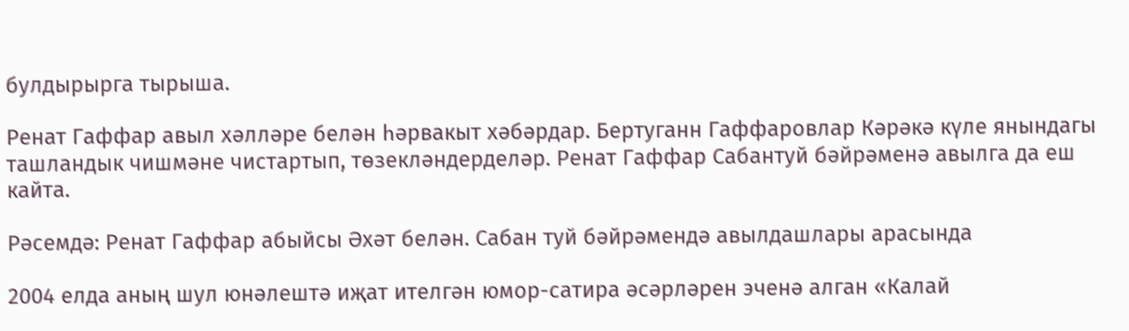булдырырга тырыша.

Ренат Гаффар авыл хәлләре белән һәрвакыт хәбәрдар. Бертуганн Гаффаровлар Кәрәкә күле янындагы ташландык чишмәне чистартып, төзекләндерделәр. Ренат Гаффар Сабантуй бәйрәменә авылга да еш кайта.

Рәсемдә: Ренат Гаффар абыйсы Әхәт белән. Сабан туй бәйрәмендә авылдашлары арасында

2004 елда аның шул юнәлештә иҗат ителгән юмор-сатира әсәрләрен эченә алган «Калай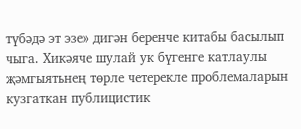түбәдә эт эзе» дигән беренче китабы басылып чыга. Хикәяче шулай ук бүгенге катлаулы җәмгыятьнең төрле четерекле проблемаларын кузгаткан публицистик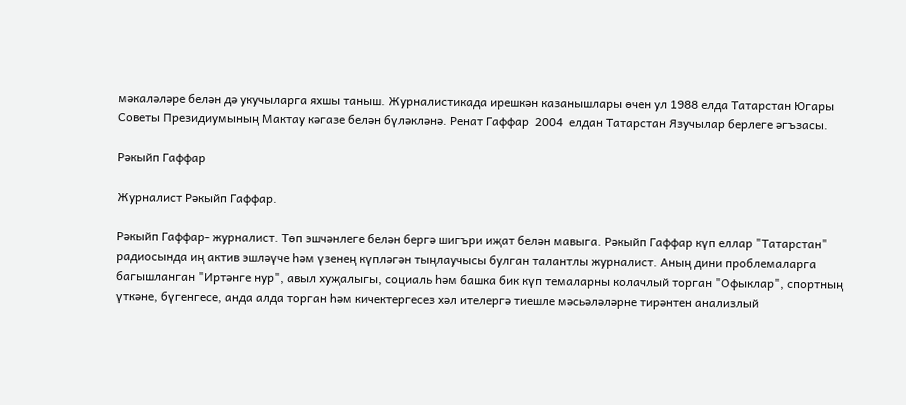мәкаләләре белән дә укучыларга яхшы таныш. Журналистикада ирешкән казанышлары өчен ул 1988 елда Татарстан Югары Советы Президиумының Мактау кәгазе белән бүләкләнә. Ренат Гаффар  2004  елдан Татарстан Язучылар берлеге әгъзасы.

Рәкыйп Гаффар

Журналист Рәкыйп Гаффар.

Рәкыйп Гаффар- журналист. Төп эшчәнлеге белән бергә шигъри иҗат белән мавыга. Рәкыйп Гаффар күп еллар "Татарстан" радиосында иң актив эшләүче һәм үзенең күпләгән тыңлаучысы булган талантлы журналист. Аның дини проблемаларга багышланган "Иртәнге нур", авыл хуҗалыгы, социаль һәм башка бик күп темаларны колачлый торган "Офыклар", спортның үткәне, бүгенгесе, анда алда торган һәм кичектергесез хәл ителергә тиешле мәсьәләләрне тирәнтен анализлый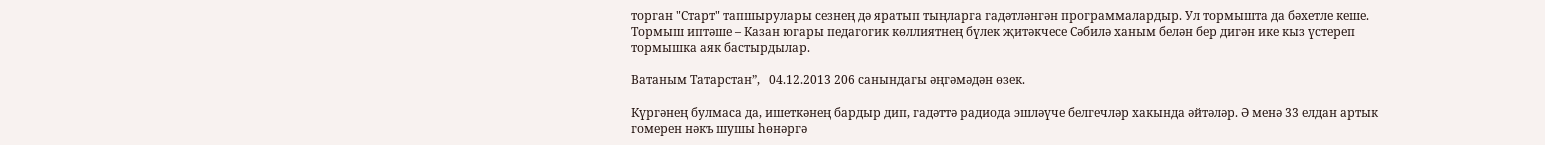торган "Старт" тапшырулары сезнең дә яратып тыңларга гадәтләнгән программалардыр. Ул тормышта да бәхетле кеше. Тормыш иптәше – Казан югары педагогик көллиятнең бүлек җитәкчесе Сәбилә ханым белән бер дигән ике кыз үстереп тормышка аяк бастырдылар.

Ватаным Татарстан”,   04.12.2013 206 санындагы әңгәмәдән өзек.

Күргәнең булмаса да, ишеткәнең бардыр дип, гадәттә радиода эшләүче белгечләр хакында әйтәләр. Ә менә 33 елдан артык гомерен нәкъ шушы һөнәргә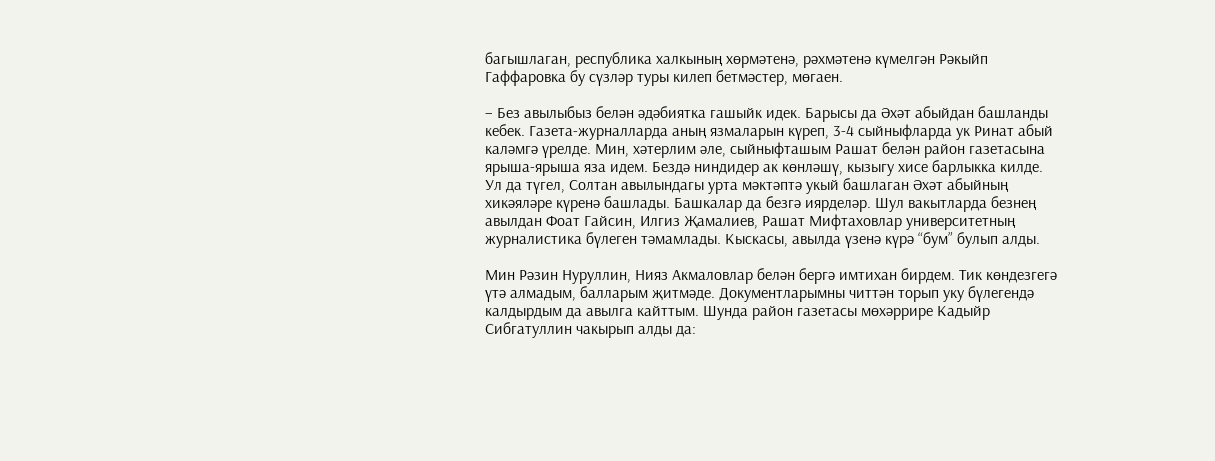багышлаган, республика халкының хөрмәтенә, рәхмәтенә күмелгән Рәкыйп Гаффаровка бу сүзләр туры килеп бетмәстер, мөгаен.

– Без авылыбыз белән әдәбиятка гашыйк идек. Барысы да Әхәт абыйдан башланды кебек. Газета-журналларда аның язмаларын күреп, 3-4 сыйныфларда ук Ринат абый каләмгә үрелде. Мин, хәтерлим әле, сыйныфташым Рашат белән район газетасына ярыша-ярыша яза идем. Бездә ниндидер ак көнләшү, кызыгу хисе барлыкка килде. Ул да түгел, Солтан авылындагы урта мәктәптә укый башлаган Әхәт абыйның хикәяләре күренә башлады. Башкалар да безгә иярделәр. Шул вакытларда безнең авылдан Фоат Гайсин, Илгиз Җамалиев, Рашат Мифтаховлар университетның журналистика бүлеген тәмамлады. Кыскасы, авылда үзенә күрә “бум” булып алды.

Мин Рәзин Нуруллин, Нияз Акмаловлар белән бергә имтихан бирдем. Тик көндезгегә үтә алмадым, балларым җитмәде. Документларымны читтән торып уку бүлегендә калдырдым да авылга кайттым. Шунда район газетасы мөхәррире Кадыйр Сибгатуллин чакырып алды да: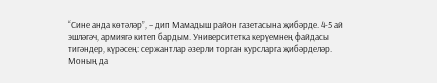“Сине анда көтәләр”, – дип Мамадыш район газетасына җибәрде. 4-5 ай эшләгәч, армиягә китеп бардым. Университетка керүемнең файдасы тигәндер, күрәсең: сержантлар әзерли торган курсларга җибәрделәр. Моның да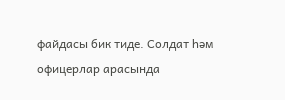файдасы бик тиде. Солдат һәм офицерлар арасында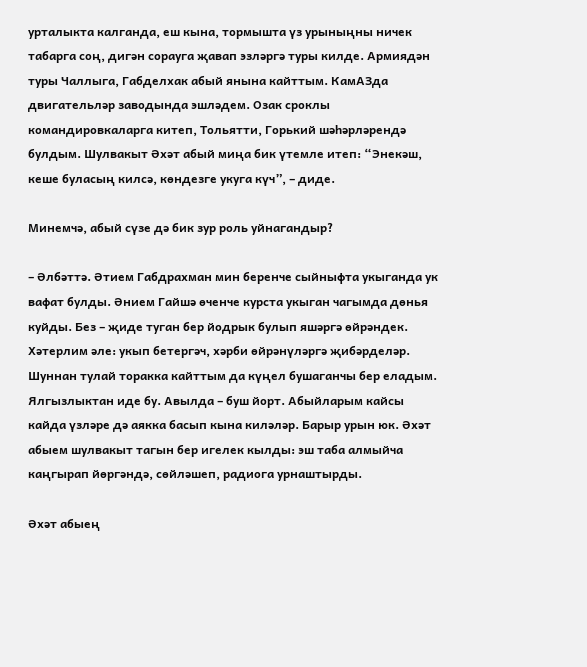урталыкта калганда, еш кына, тормышта үз урыныңны ничек табарга соң, дигән сорауга җавап эзләргә туры килде. Армиядән туры Чаллыга, Габделхак абый янына кайттым. КамАЗда двигательләр заводында эшләдем. Озак сроклы командировкаларга китеп, Тольятти, Горький шәһәрләрендә булдым. Шулвакыт Әхәт абый миңа бик үтемле итеп: “Энекәш, кеше буласың килсә, көндезге укуга күч”, – диде.

Минемчә, абый сүзе дә бик зур роль уйнагандыр?

– Әлбәттә. Әтием Габдрахман мин беренче сыйныфта укыганда ук вафат булды. Әнием Гайшә өченче курста укыган чагымда дөнья куйды. Без – җиде туган бер йодрык булып яшәргә өйрәндек. Хәтерлим әле: укып бетергәч, хәрби өйрәнүләргә җибәрделәр. Шуннан тулай торакка кайттым да күңел бушаганчы бер еладым. Ялгызлыктан иде бу. Авылда – буш йорт. Абыйларым кайсы кайда үзләре дә аякка басып кына киләләр. Барыр урын юк. Әхәт абыем шулвакыт тагын бер игелек кылды: эш таба алмыйча каңгырап йөргәндә, сөйләшеп, радиога урнаштырды.

Әхәт абыең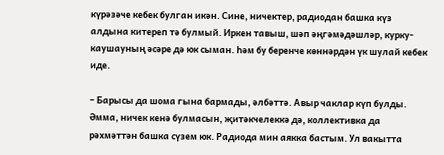күрәзәче кебек булган икән. Сине, ничектер, радиодан башка күз алдына китереп тә булмый. Иркен тавыш, шәп әңгәмәдәшләр, курку-каушауның әсәре дә юк сыман. Һәм бу беренче көннәрдән үк шулай кебек иде.

– Барысы да шома гына бармады, әлбәттә. Авыр чаклар күп булды. Әмма, ничек кенә булмасын, җитәкчелеккә дә, коллективка да рәхмәттән башка сүзем юк. Радиода мин аякка бастым. Ул вакытта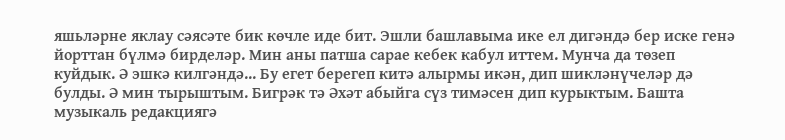яшьләрне яклау сәясәте бик көчле иде бит. Эшли башлавыма ике ел дигәндә бер иске генә йорттан бүлмә бирделәр. Мин аны патша сарае кебек кабул иттем. Мунча да төзеп куйдык. Ә эшкә килгәндә... Бу егет берегеп китә алырмы икән, дип шикләнүчеләр дә булды. Ә мин тырыштым. Бигрәк тә Әхәт абыйга сүз тимәсен дип курыктым. Башта музыкаль редакциягә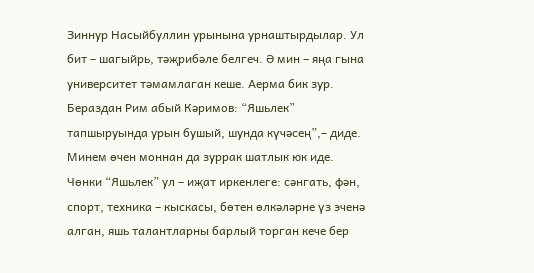Зиннур Насыйбуллин урынына урнаштырдылар. Ул бит – шагыйрь, тәҗрибәле белгеч. Ә мин – яңа гына университет тәмамлаган кеше. Аерма бик зур. Бераздан Рим абый Кәримов: “Яшьлек” тапшыруында урын бушый, шунда күчәсең”,– диде. Минем өчен моннан да зуррак шатлык юк иде. Чөнки “Яшьлек” ул – иҗат иркенлеге: сәнгать, фән, спорт, техника – кыскасы, бөтен өлкәләрне үз эченә алган, яшь талантларны барлый торган кече бер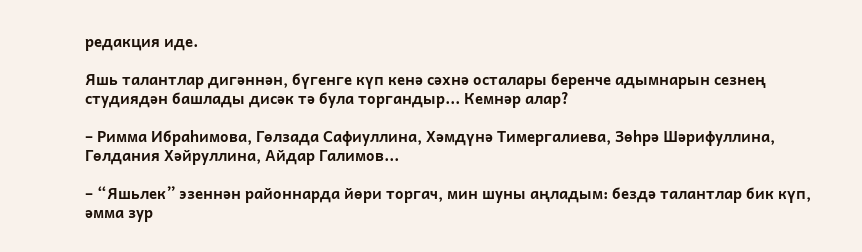редакция иде.

Яшь талантлар дигәннән, бүгенге күп кенә сәхнә осталары беренче адымнарын сезнең студиядән башлады дисәк тә була торгандыр... Кемнәр алар?

– Римма Ибраһимова, Гөлзада Сафиуллина, Хәмдүнә Тимергалиева, Зөһрә Шәрифуллина, Гөлдания Хәйруллина, Айдар Галимов...

– “Яшьлек” эзеннән районнарда йөри торгач, мин шуны аңладым: бездә талантлар бик күп, әмма зур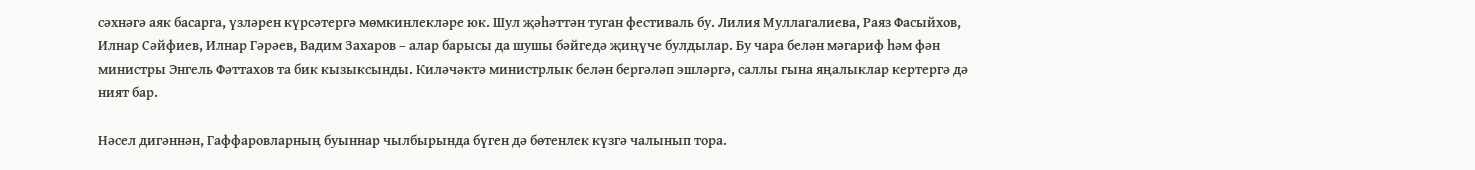сәхнәгә аяк басарга, үзләрен күрсәтергә мөмкинлекләре юк. Шул җәһәттән туган фестиваль бу. Лилия Муллагалиева, Раяз Фасыйхов, Илнар Сәйфиев, Илнар Гәрәев, Вадим Захаров – алар барысы да шушы бәйгедә җиңүче булдылар. Бу чара белән мәгариф һәм фән министры Энгель Фәттахов та бик кызыксынды. Киләчәктә министрлык белән бергәләп эшләргә, саллы гына яңалыклар кертергә дә ният бар.

Нәсел дигәннән, Гаффаровларның буыннар чылбырында бүген дә бөтенлек күзгә чалынып тора.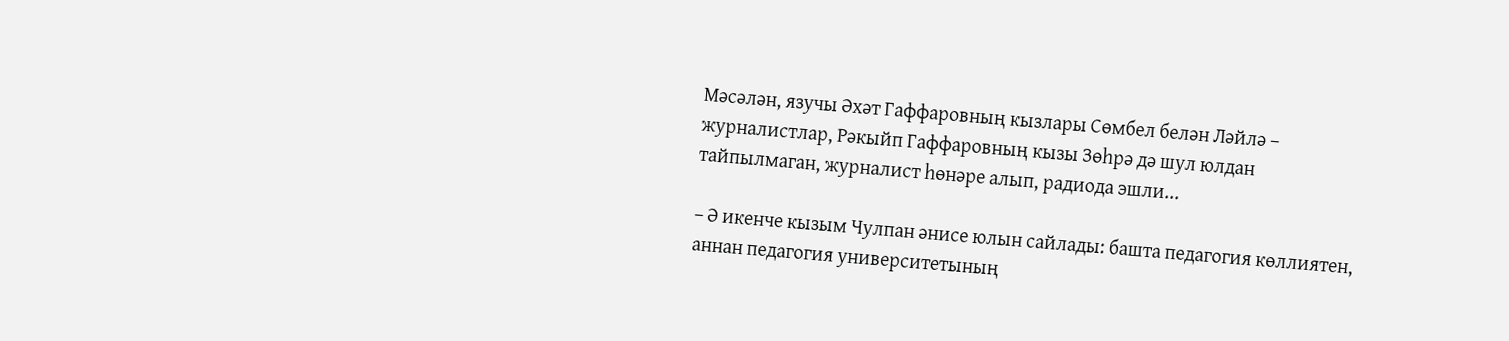Мәсәлән, язучы Әхәт Гаффаровның кызлары Сөмбел белән Ләйлә – журналистлар, Рәкыйп Гаффаровның кызы Зөһрә дә шул юлдан тайпылмаган, журналист һөнәре алып, радиода эшли...

– Ә икенче кызым Чулпан әнисе юлын сайлады: башта педагогия көллиятен, аннан педагогия университетының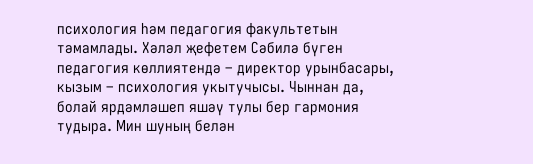психология һәм педагогия факультетын тәмамлады. Хәләл җефетем Сәбилә бүген педагогия көллиятендә – директор урынбасары, кызым – психология укытучысы. Чыннан да, болай ярдәмләшеп яшәү тулы бер гармония тудыра. Мин шуның белән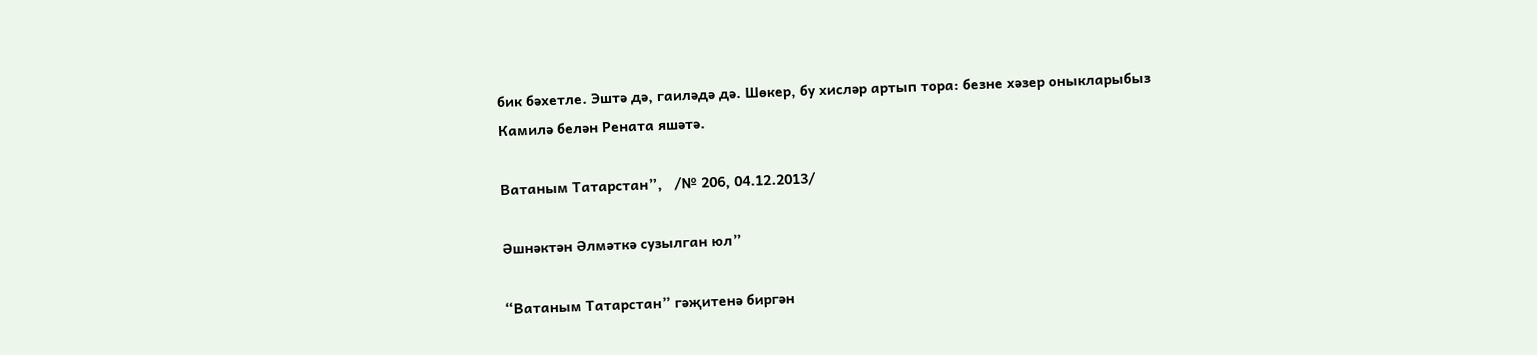бик бәхетле. Эштә дә, гаиләдә дә. Шөкер, бу хисләр артып тора: безне хәзер оныкларыбыз Камилә белән Рената яшәтә.

Ватаным Татарстан”,   /№ 206, 04.12.2013/

Әшнәктән Әлмәткә сузылган юл”

“Ватаным Татарстан” гәҗитенә биргән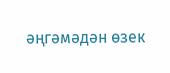әңгәмәдән өзек